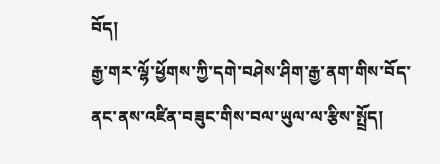བོད།
རྒྱ་གར་ལྷོ་ཕྱོགས་ཀྱི་དགེ་བཤེས་ཤིག་རྒྱ་ནག་གིས་བོད་ནང་ནས་འཛིན་བཟུང་གིས་བལ་ཡུལ་ལ་རྩིས་སྤྲོད།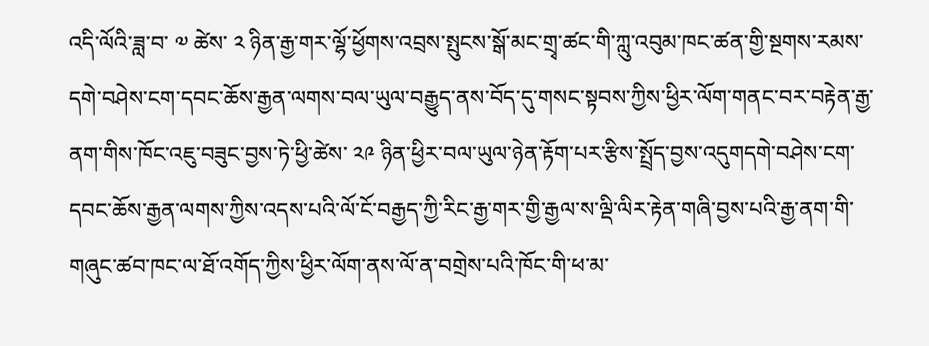འདི་ལོའི་ཟླ་བ་ ༧ ཚེས་ ༢ ཉིན་རྒྱ་གར་ལྷོ་ཕྱོགས་འབྲས་སྤུངས་སྒོ་མང་གྲྭ་ཚང་གི་ཀླུ་འབུམ་ཁང་ཚན་གྱི་སྔགས་རམས་དགེ་བཤེས་ངག་དབང་ཆོས་རྒྱན་ལགས་བལ་ཡུལ་བརྒྱུད་ནས་བོད་དུ་གསང་སྟབས་ཀྱིས་ཕྱིར་ལོག་གནང་བར་བརྟེན་རྒྱ་ནག་གིས་ཁོང་འཇུ་བཟུང་བྱས་ཏེ་ཕྱི་ཚེས་ ༢༩ ཉིན་ཕྱིར་བལ་ཡུལ་ཉེན་རྟོག་པར་རྩིས་སྤྲོད་བྱས་འདུགདགེ་བཤེས་ངག་དབང་ཆོས་རྒྱན་ལགས་ཀྱིས་འདས་པའི་ལོ་ངོ་བརྒྱད་ཀྱི་རིང་རྒྱ་གར་གྱི་རྒྱལ་ས་ལྡི་ལིར་རྟེན་གཞི་བྱས་པའི་རྒྱ་ནག་གི་གཞུང་ཚབ་ཁང་ལ་ཐོ་འགོད་ཀྱིས་ཕྱིར་ལོག་ནས་ལོ་ན་བགྲེས་པའི་ཁོང་གི་ཕ་མ་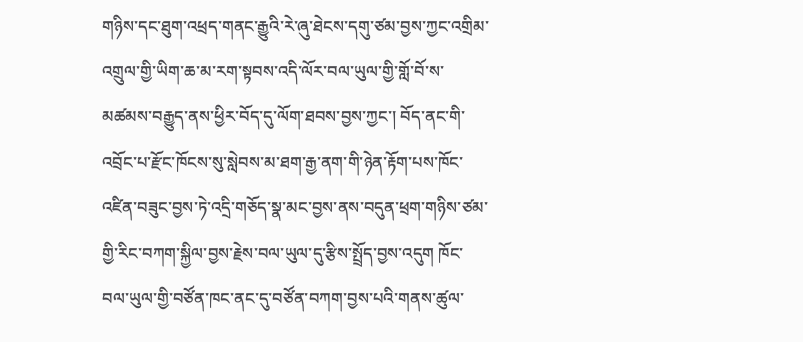གཉིས་དང་ཐུག་འཕྲད་གནང་རྒྱུའི་རེ་ཞུ་ཐེངས་དགུ་ཙམ་བྱས་ཀྱང་འགྲིམ་འགྲུལ་གྱི་ཡིག་ཆ་མ་རག་སྟབས་འདི་ལོར་བལ་ཡུལ་གྱི་གློ་བོ་ས་མཚམས་བརྒྱུད་ནས་ཕྱིར་བོད་དུ་ལོག་ཐབས་བྱས་ཀྱང་། བོད་ནང་གི་འབྲོང་པ་རྫོང་ཁོངས་སུ་སླེབས་མ་ཐག་རྒྱ་ནག་གི་ཉེན་རྟོག་པས་ཁོང་འཛིན་བཟུང་བྱས་ཏེ་འདྲི་གཅོད་སྣ་མང་བྱས་ནས་བདུན་ཕྲག་གཉིས་ཙམ་གྱི་རིང་བཀག་སྐྱིལ་བྱས་རྗེས་བལ་ཡུལ་དུ་རྩིས་སྤྲོད་བྱས་འདུག ཁོང་བལ་ཡུལ་གྱི་བཙོན་ཁང་ནང་དུ་བཙོན་བཀག་བྱས་པའི་གནས་ཚུལ་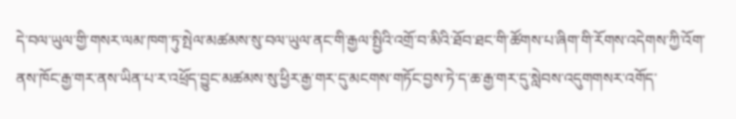དེ་བལ་ཡུལ་གྱི་གསར་ལམ་ཁག་ཏུ་སྤེལ་མཚམས་སུ་བལ་ཡུལ་ནང་གི་རྒྱལ་སྤྱིའི་འགྲོ་བ་མིའི་ཐོབ་ཐང་གི་ཚོགས་པ་ཞིག་གི་རོགས་འདེགས་ཀྱི་འོག་ནས་ཁོང་རྒྱ་གར་ནས་ཡིན་པ་ར་འཕྲོད་བྱུང་མཚམས་སུ་ཕྱིར་རྒྱ་གར་དུ་མངགས་གཏོང་བྱས་ཏེ་ད་ཆ་རྒྱ་གར་དུ་སླེབས་འདུགགསར་འགོད་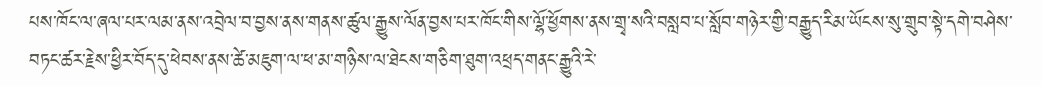པས་ཁོང་ལ་ཞལ་པར་ལམ་ནས་འབྲེལ་བ་བྱས་ནས་གནས་ཚུལ་རྒྱུས་ལོན་བྱས་པར་ཁོང་གིས་ལྷོ་ཕྱོགས་ནས་གྲྭ་སའི་བསླབ་པ་སློབ་གཉེར་གྱི་བརྒྱུད་རིམ་ཡོངས་སུ་གྲུབ་སྟེ་དགེ་བཤེས་བཏང་ཚར་རྗེས་ཕྱིར་བོད་དུ་ཕེབས་ནས་ཚེ་མཇུག་ལ་ཕ་མ་གཉིས་ལ་ཐེངས་གཅིག་ཐུག་འཕྲད་གནང་རྒྱུའི་རེ་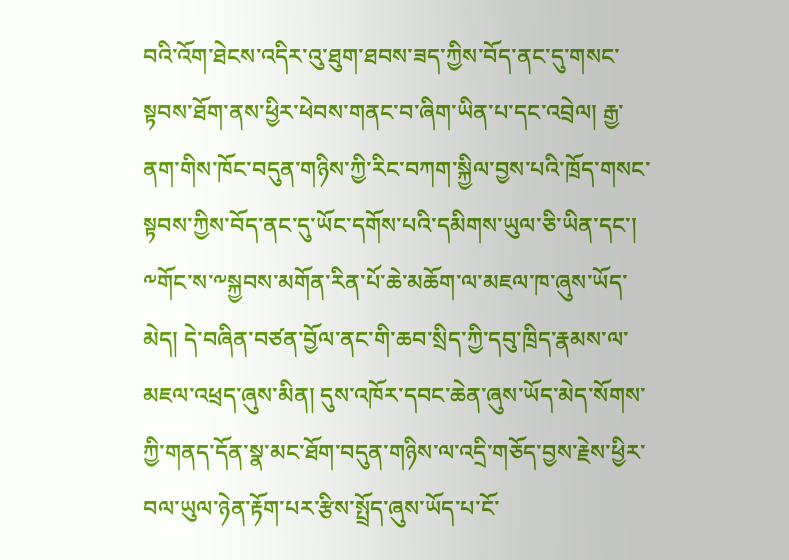བའི་འོག་ཐེངས་འདིར་འུ་ཐུག་ཐབས་ཟད་ཀྱིས་བོད་ནང་དུ་གསང་སྟབས་ཐོག་ནས་ཕྱིར་ཕེབས་གནང་བ་ཞིག་ཡིན་པ་དང་འབྲེལ། རྒྱ་ནག་གིས་ཁོང་བདུན་གཉིས་ཀྱི་རིང་བཀག་སྐྱིལ་བྱས་པའི་ཁྲོད་གསང་སྟབས་ཀྱིས་བོད་ནང་དུ་ཡོང་དགོས་པའི་དམིགས་ཡུལ་ཅི་ཡིན་དང་། ༸གོང་ས་༸སྐྱབས་མགོན་རིན་པོ་ཆེ་མཆོག་ལ་མཇལ་ཁ་ཞུས་ཡོད་མེད། དེ་བཞིན་བཙན་བྱོལ་ནང་གི་ཆབ་སྲིད་ཀྱི་དབུ་ཁྲིད་རྣམས་ལ་མཇལ་འཕྲད་ཞུས་མིན། དུས་འཁོར་དབང་ཆེན་ཞུས་ཡོད་མེད་སོགས་ཀྱི་གནད་དོན་སྣ་མང་ཐོག་བདུན་གཉིས་ལ་འདྲི་གཅོད་བྱས་རྗེས་ཕྱིར་བལ་ཡུལ་ཉེན་རྟོག་པར་རྩིས་སྤྲོད་ཞུས་ཡོད་པ་ངོ་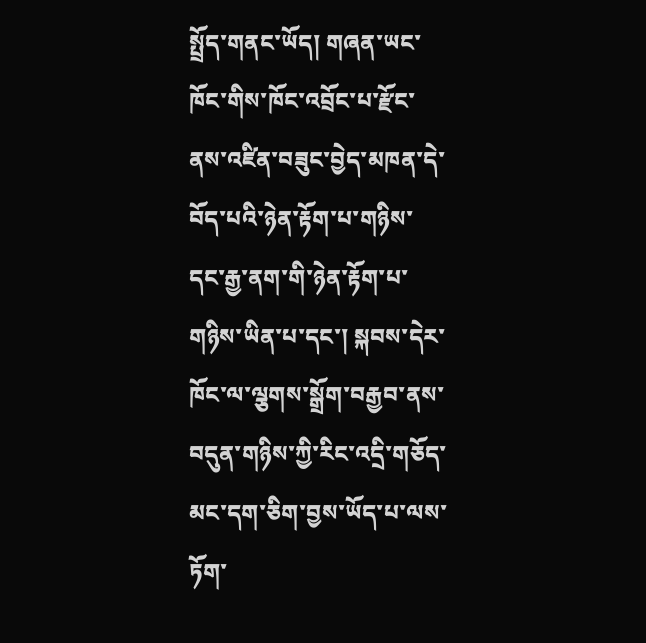སྤྲོད་གནང་ཡོད། གཞན་ཡང་ཁོང་གིས་ཁོང་འབྲོང་པ་རྫོང་ནས་འཛིན་བཟུང་བྱེད་མཁན་དེ་བོད་པའི་ཉེན་རྟོག་པ་གཉིས་དང་རྒྱ་ནག་གི་ཉེན་རྟོག་པ་གཉིས་ཡིན་པ་དང་། སྐབས་དེར་ཁོང་ལ་ལྕགས་སྒྲོག་བརྒྱབ་ནས་བདུན་གཉིས་ཀྱི་རིང་འདྲི་གཅོད་མང་དག་ཅིག་བྱས་ཡོད་པ་ལས་ཏོག་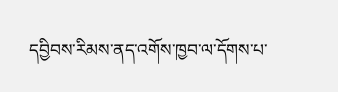དབྱིབས་རིམས་ནད་འགོས་ཁྱབ་ལ་དོགས་པ་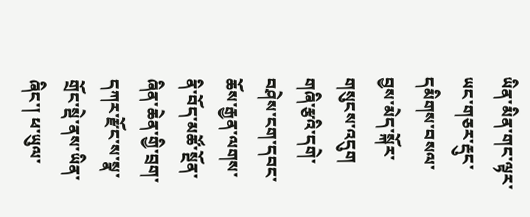ཡིན་མིན་གང་ལྟར་ཡང་གཅར་རྡུང་དམིགས་བསལ་བྱས་མེད་སྐོར་གསུངས་འདུག གཞི་རྩའི་དགེ་བཤེས་ངག་དབང་ཆོས་རྒྱན་ལགས་ནི་བོད་མཚོ་སྔོན་ཞིན་ཆེན་གྱི་བྲག་དཀར་རྫོང་ས་སྣ་གྲོང་སྡེ་ནས་ཡིན་ཞིང་། ཕ་ཡུལ་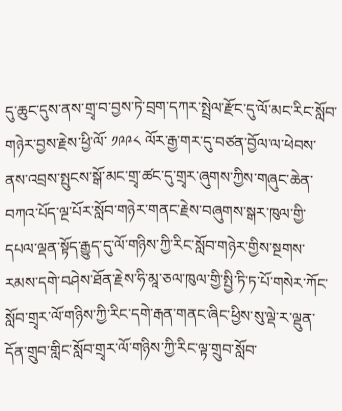དུ་ཆུང་དུས་ནས་གྲྭ་བ་བྱས་ཏེ་བྲག་དཀར་སྤྲེལ་རྫོང་དུ་ལོ་མང་རིང་སློབ་གཉེར་བྱས་རྗེས་ཕྱི་ལོ་ ༡༩༩༨ ལོར་རྒྱ་གར་དུ་བཙན་བྱོལ་ལ་ཕེབས་ནས་འབྲས་སྤུངས་སྒོ་མང་གྲྭ་ཚང་དུ་གྲྭར་ཞུགས་ཀྱིས་གཞུང་ཆེན་བཀའ་པོད་ལྔ་པོར་སློབ་གཉེར་གནང་རྗེས་བཞུགས་སྒར་ཁུལ་གྱི་དཔལ་ལྡན་སྟོད་རྒྱུད་དུ་ལོ་གཉིས་ཀྱི་རིང་སློབ་གཉེར་གྱིས་སྔགས་རམས་དགེ་བཤེས་ཐོན་རྗེས་ཧི་མཱ་ཅལ་ཁུལ་གྱི་སྤྱི་ཏི་ཏ་པོ་གསེར་ཀོང་སློབ་གྲྭར་ལོ་གཉིས་ཀྱི་རིང་དགེ་རྒན་གནང་ཞིང་ཕྱིས་སུ་ལྡེ་ར་ལྡུན་དོན་གྲུབ་གླིང་སློབ་གྲྭར་ལོ་གཉིས་ཀྱི་རིང་ལྟ་གྲུབ་སློབ་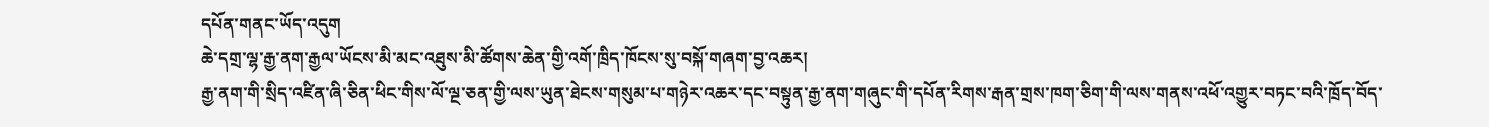དཔོན་གནང་ཡོད་འདུག
ཆེ་དགྲ་ལྷ་རྒྱ་ནག་རྒྱལ་ཡོངས་མི་མང་འཐུས་མི་ཚོགས་ཆེན་གྱི་འགོ་ཁྲིད་ཁོངས་སུ་བསྐོ་གཞག་བྱ་འཆར།
རྒྱ་ནག་གི་སྲིད་འཛིན་ཞི་ཅིན་ཕིང་གིས་ལོ་ལྔ་ཅན་གྱི་ལས་ཡུན་ཐེངས་གསུམ་པ་གཉེར་འཆར་དང་བསྟུན་རྒྱ་ནག་གཞུང་གི་དཔོན་རིགས་རྒན་གྲས་ཁག་ཅིག་གི་ལས་གནས་འཕོ་འགྱུར་བཏང་བའི་ཁྲོད་བོད་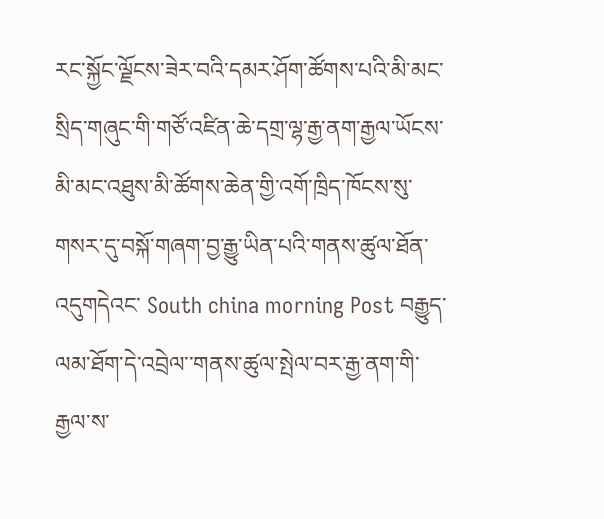རང་སྐྱོང་ལྗོངས་ཟེར་བའི་དམར་ཤོག་ཚོགས་པའི་མི་མང་སྲིད་གཞུང་གི་གཙོ་འཛིན་ཆེ་དགྲ་ལྷ་རྒྱ་ནག་རྒྱལ་ཡོངས་མི་མང་འཐུས་མི་ཚོགས་ཆེན་གྱི་འགོ་ཁྲིད་ཁོངས་སུ་གསར་དུ་བསྐོ་གཞག་བྱ་རྒྱུ་ཡིན་པའི་གནས་ཚུལ་ཐོན་འདུགདེའང་ South china morning Post བརྒྱུད་ལམ་ཐོག་དེ་འབྲེལ་་གནས་ཚུལ་སྤེལ་བར་རྒྱ་ནག་གི་རྒྱལ་ས་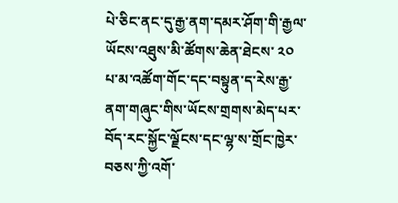པེ་ཅིང་ནང་དུ་རྒྱ་ནག་དམར་ཤོག་གི་རྒྱལ་ཡོངས་འཐུས་མི་ཚོགས་ཆེན་ཐེངས་ ༢༠ པ་མ་འཚོག་གོང་དང་བསྟུན་ད་རེས་རྒྱ་ནག་གཞུང་གིས་ཡོངས་གྲགས་མེད་པར་བོད་རང་སྐྱོང་ལྗོངས་དང་ལྷ་ས་གྲོང་ཁྱེར་བཅས་ཀྱི་འགོ་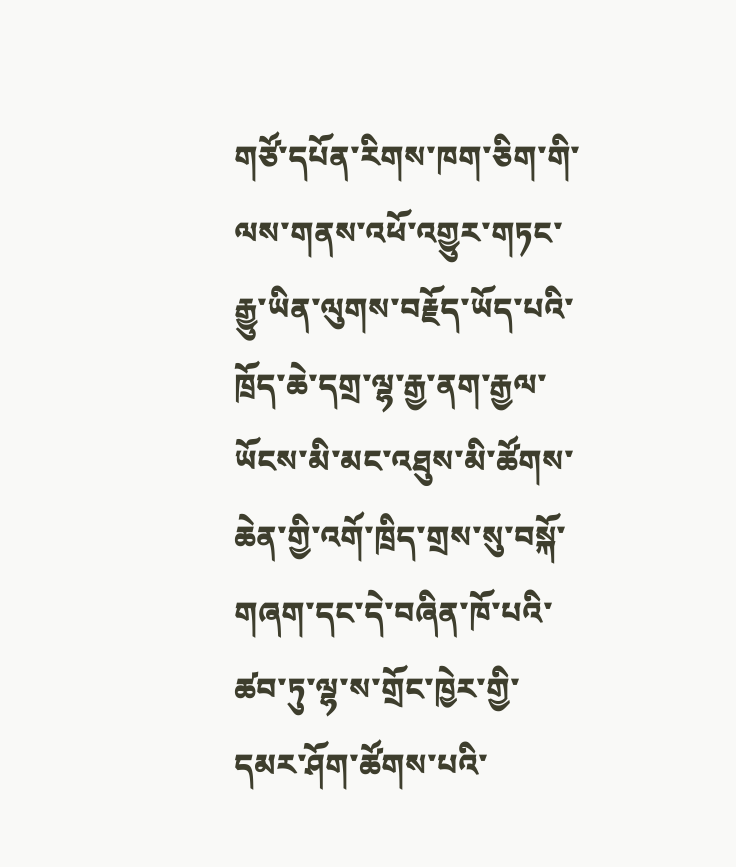གཙོ་དཔོན་རིགས་ཁག་ཅིག་གི་ལས་གནས་འཕོ་འགྱུར་གཏང་རྒྱུ་ཡིན་ལུགས་བརྗོད་ཡོད་པའི་ཁྲོད་ཆེ་དགྲ་ལྷ་རྒྱ་ནག་རྒྱལ་ཡོངས་མི་མང་འཐུས་མི་ཚོགས་ཆེན་གྱི་འགོ་ཁྲིད་གྲས་སུ་བསྐོ་གཞག་དང་དེ་བཞིན་ཁོ་པའི་ཚབ་ཏུ་ལྷ་ས་གྲོང་ཁྱེར་གྱི་དམར་ཤོག་ཚོགས་པའི་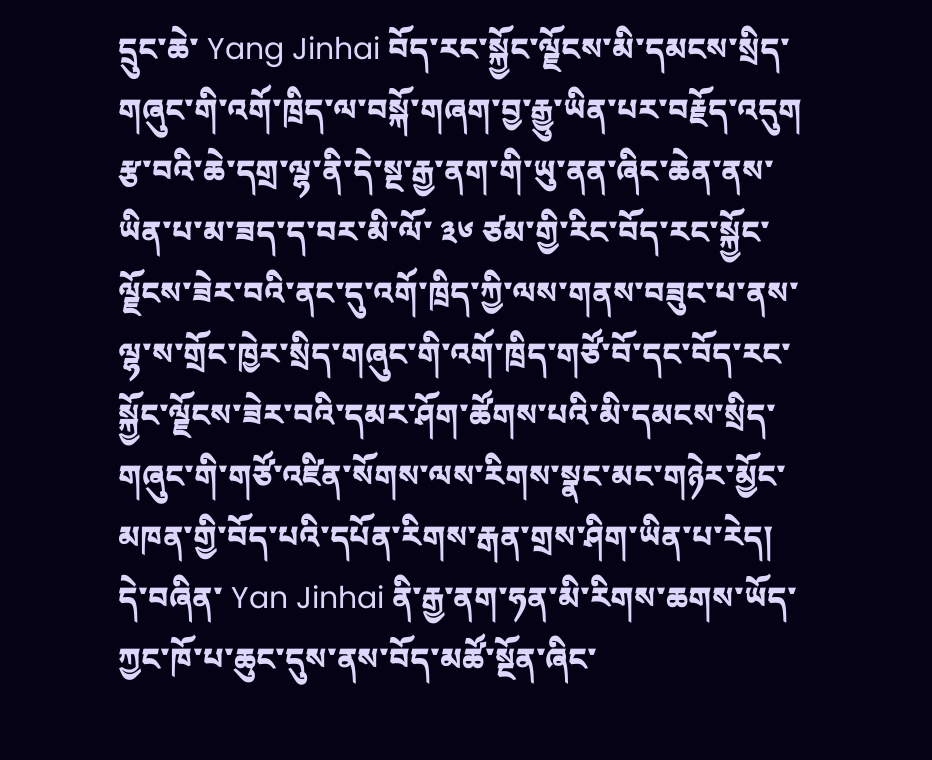དྲུང་ཆེ་ Yang Jinhai བོད་རང་སྐྱོང་ལྗོངས་མི་དམངས་སྲིད་གཞུང་གི་འགོ་ཁྲིད་ལ་བསྐོ་གཞག་བྱ་རྒྱུ་ཡིན་པར་བརྗོད་འདུག རྩ་བའི་ཆེ་དགྲ་ལྷ་ནི་དེ་སྔ་རྒྱ་ནག་གི་ཡུ་ནན་ཞིང་ཆེན་ནས་ཡིན་པ་མ་ཟད་ད་བར་མི་ལོ་ ༣༦ ཙམ་གྱི་རིང་བོད་རང་སྐྱོང་ལྗོངས་ཟེར་བའི་ནང་དུ་འགོ་ཁྲིད་ཀྱི་ལས་གནས་བཟུང་པ་ནས་ལྷ་ས་གྲོང་ཁྱེར་སྲིད་གཞུང་གི་འགོ་ཁྲིད་གཙོ་བོ་དང་བོད་རང་སྐྱོང་ལྗོངས་ཟེར་བའི་དམར་ཤོག་ཚོགས་པའི་མི་དམངས་སྲིད་གཞུང་གི་གཙོ་འཛིན་སོགས་ལས་རིགས་སྣང་མང་གཉེར་མྱོང་མཁན་གྱི་བོད་པའི་དཔོན་རིགས་རྒན་གྲས་ཤིག་ཡིན་པ་རེད། དེ་བཞིན་ Yan Jinhai ནི་རྒྱ་ནག་ཧན་མི་རིགས་ཆགས་ཡོད་ཀྱང་ཁོ་པ་ཆུང་དུས་ནས་བོད་མཚོ་སྔོན་ཞིང་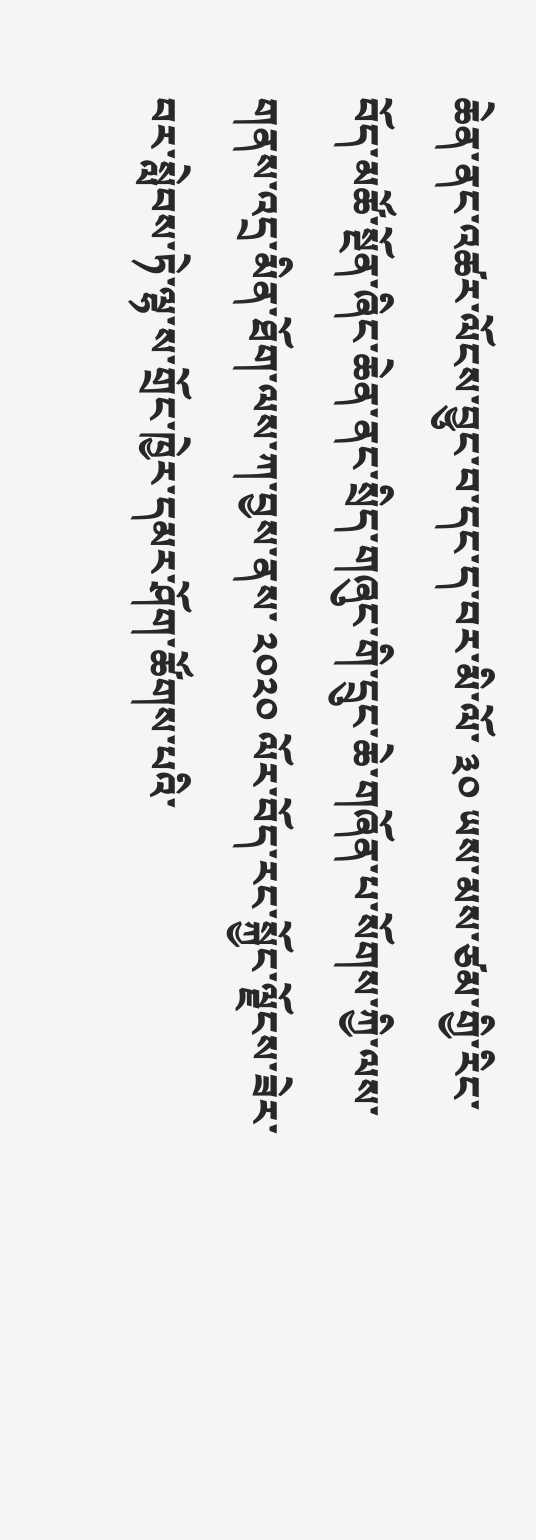ཆེན་ནང་འཚར་ལོངས་བྱུང་བ་དང་ད་བར་མི་ལོ་ ༣༠ ཡས་མས་ཙམ་གྱི་རིང་བོད་མཚོ་སྔོན་ཞིང་ཆེན་ནང་སྲིད་གཞུང་གི་དྲུང་ཆེ་གཞོན་པ་སོགས་ཀྱི་ལས་གནས་འདྲ་མིན་ཐོག་ལས་ཀ་བྱས་ནས་ ༢༠༢༠ ལོར་བོད་རང་སྐྱོང་ལྗོངས་ཟེར་བར་སླེབས་ཏེ་ལྷ་ས་གྲོང་ཁྱེར་དམར་ཤོག་ཚོགས་པའི་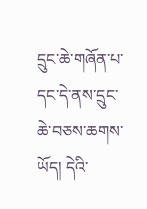དྲུང་ཆེ་གཞོན་པ་དང་དེ་ནས་དྲུང་ཆེ་བཅས་ཆགས་ཡོད། དེའི་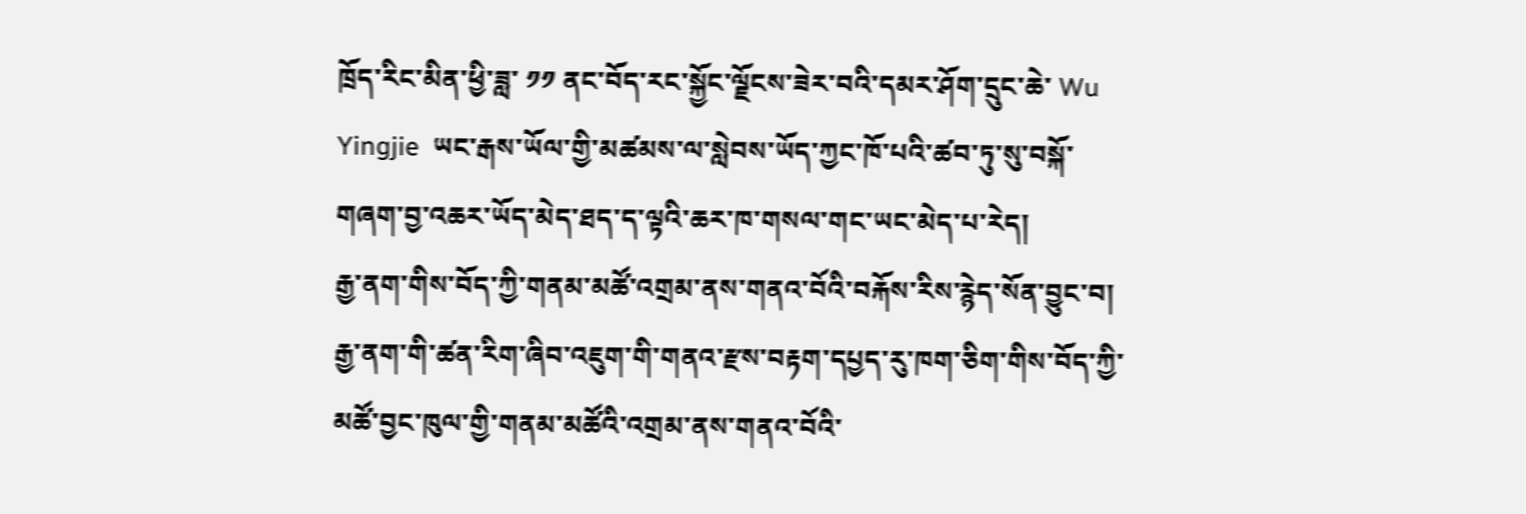ཁྲོད་རིང་མིན་ཕྱི་ཟླ་ ༡༡ ནང་བོད་རང་སྐྱོང་ལྗོངས་ཟེར་བའི་དམར་ཤོག་དྲུང་ཆེ་ Wu Yingjie  ཡང་རྒས་ཡོལ་གྱི་མཚམས་ལ་སླེབས་ཡོད་ཀྱང་ཁོ་པའི་ཚབ་ཏུ་སུ་བསྐོ་གཞག་བྱ་འཆར་ཡོད་མེད་ཐད་ད་ལྟའི་ཆར་ཁ་གསལ་གང་ཡང་མེད་པ་རེད།
རྒྱ་ནག་གིས་བོད་ཀྱི་གནམ་མཚོ་འགྲམ་ནས་གནའ་བོའི་བརྐོས་རིས་རྙེད་སོན་བྱུང་བ།
རྒྱ་ནག་གི་ཚན་རིག་ཞིབ་འཇུག་གི་གནའ་རྫས་བརྟག་དཔྱད་རུ་ཁག་ཅིག་གིས་བོད་ཀྱི་མཚོ་བྱང་ཁུལ་གྱི་གནམ་མཚོའི་འགྲམ་ནས་གནའ་བོའི་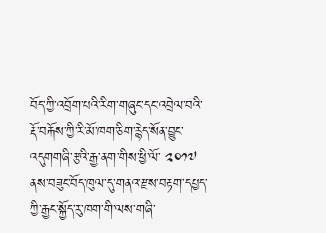བོད་ཀྱི་འབྲོག་པའི་རིག་གཞུང་དང་འབྲེལ་བའི་རྡོ་བརྐོས་ཀྱི་རི་མོ་ཁག་ཅིག་རྙེད་སོན་བྱུང་འདུགགཞི་རྩའི་རྒྱ་ནག་གིས་ཕྱི་ལོ་ ༢༠༡༧ ནས་བཟུང་བོད་ཁུལ་དུ་གནའ་རྫས་བརྟག་དཔྱད་ཀྱི་རྒྱང་སྐྱོད་རུ་ཁག་གི་ལས་གཞི་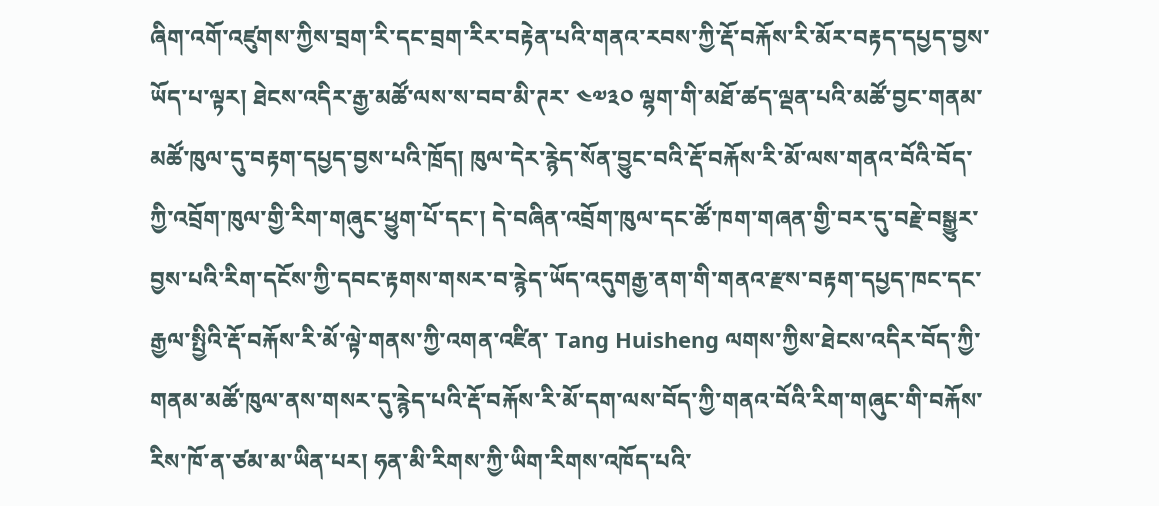ཞིག་འགོ་འཛུགས་ཀྱིས་བྲག་རི་དང་བྲག་རིར་བརྟེན་པའི་གནའ་རབས་ཀྱི་རྡོ་བརྐོས་རི་མོར་བརྟད་དཔྱད་བྱས་ཡོད་པ་ལྟར། ཐེངས་འདིར་རྒྱ་མཚོ་ལས་ས་བབ་མི་ཊར་ ༤༧༣༠ ལྷག་གི་མཐོ་ཚད་ལྡན་པའི་མཚོ་བྱང་གནམ་མཚོ་ཁུལ་དུ་བརྟག་དཔྱད་བྱས་པའི་ཁྲོད། ཁུལ་དེར་རྙེད་སོན་བྱུང་བའི་རྡོ་བརྐོས་རི་མོ་ལས་གནའ་བོའི་བོད་ཀྱི་འབྲོག་ཁུལ་གྱི་རིག་གཞུང་ཕྱུག་པོ་དང་། དེ་བཞིན་འབྲོག་ཁུལ་དང་ཚོ་ཁག་གཞན་གྱི་བར་དུ་བརྗེ་བསྒྱུར་བྱས་པའི་རིག་དངོས་ཀྱི་དབང་རྟགས་གསར་བ་རྙེད་ཡོད་འདུགརྒྱ་ནག་གི་གནའ་རྫས་བརྟག་དཔྱད་ཁང་དང་རྒྱལ་སྤྱིའི་རྡོ་བརྐོས་རི་མོ་ལྟེ་གནས་ཀྱི་འགན་འཛིན་ Tang Huisheng ལགས་ཀྱིས་ཐེངས་འདིར་བོད་ཀྱི་གནམ་མཚོ་ཁུལ་ནས་གསར་དུ་རྙེད་པའི་རྡོ་བརྐོས་རི་མོ་དག་ལས་བོད་ཀྱི་གནའ་བོའི་རིག་གཞུང་གི་བརྐོས་རིས་ཁོ་ན་ཙམ་མ་ཡིན་པར། ཧན་མི་རིགས་ཀྱི་ཡིག་རིགས་འཁོད་པའི་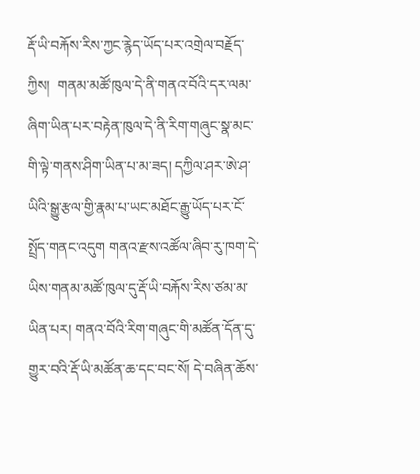རྡོ་ཡི་བརྐོས་རིས་ཀྱང་རྙེད་ཡོད་པར་འགྲེལ་བརྗོད་ཀྱིས།  གནམ་མཚོ་ཁུལ་དེ་ནི་གནའ་བོའི་དར་ལམ་ཞིག་ཡིན་པར་བརྟེན་ཁུལ་དེ་ནི་རིག་གཞུང་སྣ་མང་གི་ལྟེ་གནས་ཤིག་ཡིན་པ་མ་ཟད། དཀྱིལ་ཤར་ཨེ་ཤ་ཡིའི་སྒྱུ་རྩལ་གྱི་རྣམ་པ་ཡང་མཐོང་རྒྱུ་ཡོད་པར་ངོ་སྤྲོད་གནང་འདུག གནའ་རྫས་འཚོལ་ཞིབ་རུ་ཁག་དེ་ཡིས་གནམ་མཚོ་ཁུལ་དུ་རྡོ་ཡི་བརྐོས་རིས་ཙམ་མ་ཡིན་པར། གནའ་བོའི་རིག་གཞུང་གི་མཚོན་དོན་དུ་གྱུར་བའི་རྡོ་ཡི་མཚོན་ཆ་དང་བང་སོ། དེ་བཞིན་ཆོས་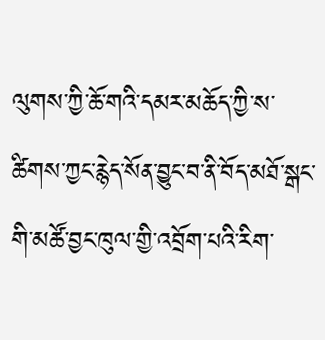ལུགས་ཀྱི་ཆོ་གའི་དམར་མཆོད་ཀྱི་ས་ཚིགས་ཀྱང་རྙེད་སོན་བྱུང་བ་ནི་བོད་མཐོ་སྒང་གི་མཚོ་བྱང་ཁུལ་གྱི་འབྲོག་པའི་རིག་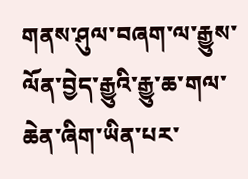གནས་ཤུལ་བཞག་ལ་རྒྱུས་ལོན་བྱེད་རྒྱུའི་རྒྱུ་ཆ་གལ་ཆེན་ཞིག་ཡིན་པར་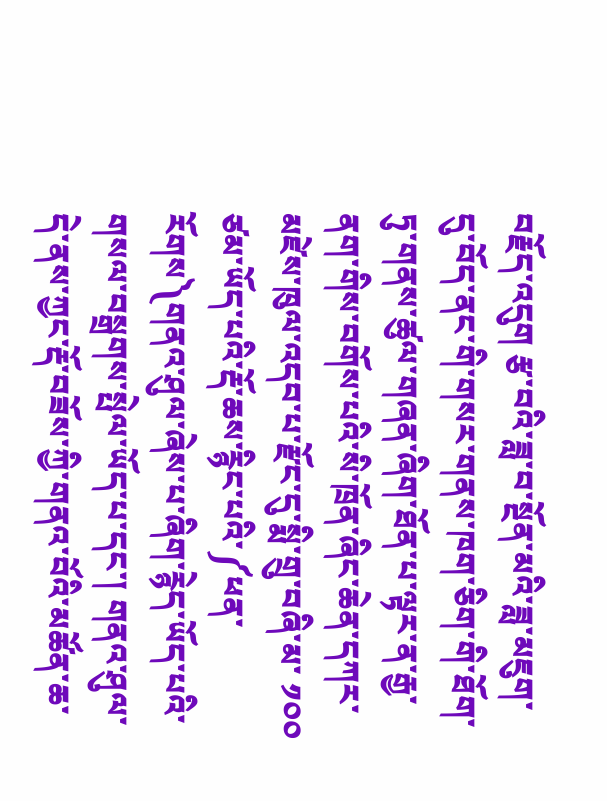བརྗོད་འདུག རྩ་བའི་ཟླ་བ་སྔོན་མའི་ཟླ་མཇུག་དུ་བོད་ནང་གི་གསར་གནས་ཁག་ཅིག་གི་ཐོག་ཏུ་གནས་ཚུལ་གཞན་ཞིག་ཐོན་པ་ལྟར་ན་རྒྱ་ནག་གིས་བགོས་པའི་སི་ཁྲོན་ཞིང་ཆེན་དཀར་མཛེས་ཁུལ་འདབ་པ་རྫོང་དུ་སྨི་གྲུ་བཞི་མ་ ༡༠༠ ཙམ་ཡོད་པའི་རྡོ་ཆས་རྙིང་པའི་༼ཕན་རོགས༽གནའ་ཤུལ་ཞེས་པ་ཞིག་རྙེད་ཡོད་པའི་གསལ་བསྒྲགས་སྤེལ་ཡོད་པ་དང་། གནའ་ཤུལ་དེ་ནས་ཀྱང་རྡོ་བཟོས་ཀྱི་གནའ་བོའི་མཚོན་ཆ་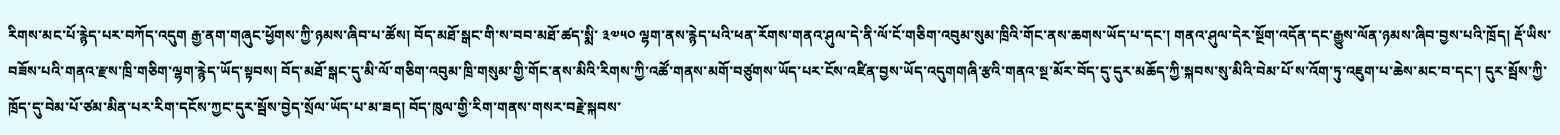རིགས་མང་པོ་རྙེད་པར་བཀོད་འདུག རྒྱ་ནག་གཞུང་ཕྱོགས་ཀྱི་ཉམས་ཞིབ་པ་ཚོས། བོད་མཐོ་སྒང་གི་ས་བབ་མཐོ་ཚད་སྨི་ ༣༧༥༠ ལྷག་ནས་རྙེད་པའི་ཕན་རོགས་གནའ་ཤུལ་དེ་ནི་ལོ་ངོ་གཅིག་འབུམ་སུམ་ཁྲིའི་གོང་ནས་ཆགས་ཡོད་པ་དང་། གནའ་ཤུལ་དེར་སྔོག་འདོན་དང་རྒྱུས་ལོན་ཉམས་ཞིབ་བྱས་པའི་ཁྲོད། རྡོ་ཡིས་བཟོས་པའི་གནའ་རྫས་ཁྲི་གཅིག་ལྷག་རྙེད་ཡོད་སྟབས། བོད་མཐོ་སྒང་དུ་མི་ལོ་གཅིག་འབུམ་ཁྲི་གསུམ་གྱི་གོང་ནས་མིའི་རིགས་ཀྱི་འཚོ་གནས་མགོ་བཙུགས་ཡོད་པར་ངོས་འཛིན་བྱས་ཡོད་འདུགགཞི་རྩའི་གནའ་སྔ་མོར་བོད་དུ་དུར་མཆོད་ཀྱི་སྐབས་སུ་མིའི་བེམ་པོ་ས་འོག་ཏུ་འཇུག་པ་ཆེས་མང་བ་དང་། དུར་སྦོས་ཀྱི་ཁྲོད་དུ་བེམ་པོ་ཙམ་མིན་པར་རིག་དངོས་ཀྱང་དུར་སྦོས་བྱེད་སྲོལ་ཡོད་པ་མ་ཟད། བོད་ཁུལ་གྱི་རིག་གནས་གསར་བརྗེ་སྐབས་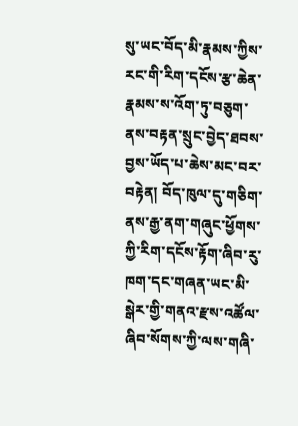སུ་ཡང་བོད་མི་རྣམས་ཀྱིས་རང་གི་རིག་དངོས་རྩ་ཆེན་རྣམས་ས་འོག་ཏུ་བཅུག་ནས་བརྟན་སྲུང་བྱེད་ཐབས་བྱས་ཡོད་པ་ཆེས་མང་བར་བརྟེན། བོད་ཁུལ་དུ་གཅིག་ནས་རྒྱ་ནག་གཞུང་ཕྱོགས་ཀྱི་རིག་དངོས་རྟོག་ཞིབ་རུ་ཁག་དང་གཞན་ཡང་མི་སྒེར་གྱི་གནའ་རྫས་འཚོལ་ཞིབ་སོགས་ཀྱི་ལས་གཞི་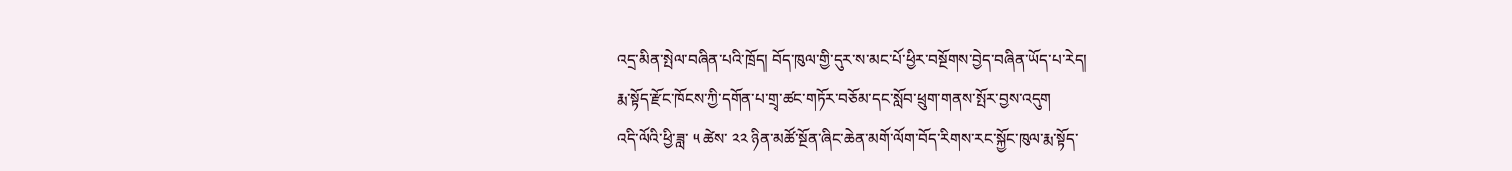འདྲ་མིན་སྤེལ་བཞིན་པའི་ཁྲོད། བོད་ཁུལ་གྱི་དུར་ས་མང་པོ་ཕྱིར་བསྔོགས་བྱེད་བཞིན་ཡོད་པ་རེད།
རྨ་སྟོད་རྫོང་ཁོངས་ཀྱི་དགོན་པ་གྲྭ་ཚང་གཏོར་བཅོམ་དང་སློབ་ཕྲུག་གནས་སྤོར་བྱས་འདུག
འདི་ལོའི་ཕྱི་ཟླ་ ༥ ཚེས་ ༢༢ ཉིན་མཚོ་སྔོན་ཞིང་ཆེན་མགོ་ལོག་བོད་རིགས་རང་སྐྱོང་ཁུལ་རྨ་སྟོད་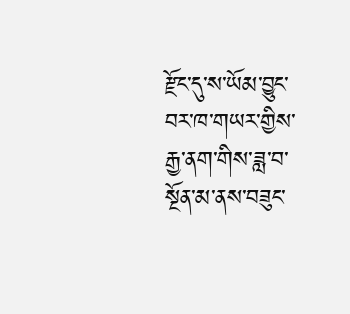རྫོང་དུ་ས་ཡོམ་བྱུང་བར་ཁ་གཡར་གྱིས་རྒྱ་ནག་གིས་ཟླ་བ་སྔོན་མ་ནས་བཟུང་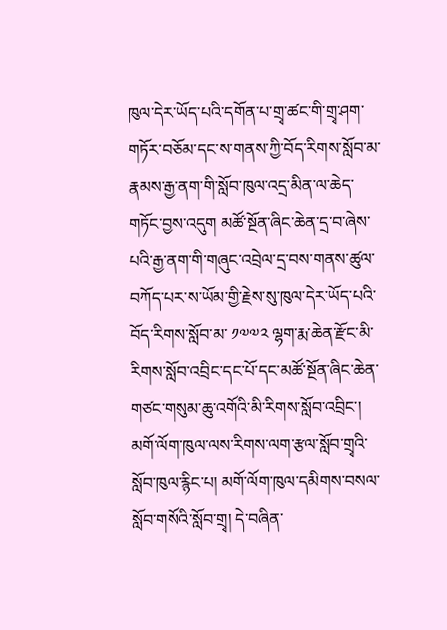ཁུལ་དེར་ཡོད་པའི་དགོན་པ་གྲྭ་ཚང་གི་གྲྭ་ཤག་གཏོར་བཅོམ་དང་ས་གནས་ཀྱི་བོད་རིགས་སློབ་མ་རྣམས་རྒྱ་ནག་གི་སློབ་ཁུལ་འདྲ་མིན་ལ་ཆེད་གཏོང་བྱས་འདུག མཚོ་སྔོན་ཞིང་ཆེན་དྲ་བ་ཞེས་པའི་རྒྱ་ནག་གི་གཞུང་འབྲེལ་དྲ་བས་གནས་ཚུལ་བཀོད་པར་ས་ཡོམ་གྱི་རྗེས་སུ་ཁུལ་དེར་ཡོད་པའི་བོད་རིགས་སློབ་མ་ ༡༧༧༢ ལྷག་རྨ་ཆེན་རྫོང་མི་རིགས་སློབ་འབྲིང་དང་པོ་དང་མཚོ་སྔོན་ཞིང་ཆེན་གཙང་གསུམ་ཆུ་འགོའི་མི་རིགས་སློབ་འབྲིང་། མགོ་ལོག་ཁུལ་ལས་རིགས་ལག་རྩལ་སློབ་གྲྭའི་སློབ་ཁུལ་རྙིང་པ། མགོ་ལོག་ཁུལ་དམིགས་བསལ་སློབ་གསོའི་སློབ་གྲྭ། དེ་བཞིན་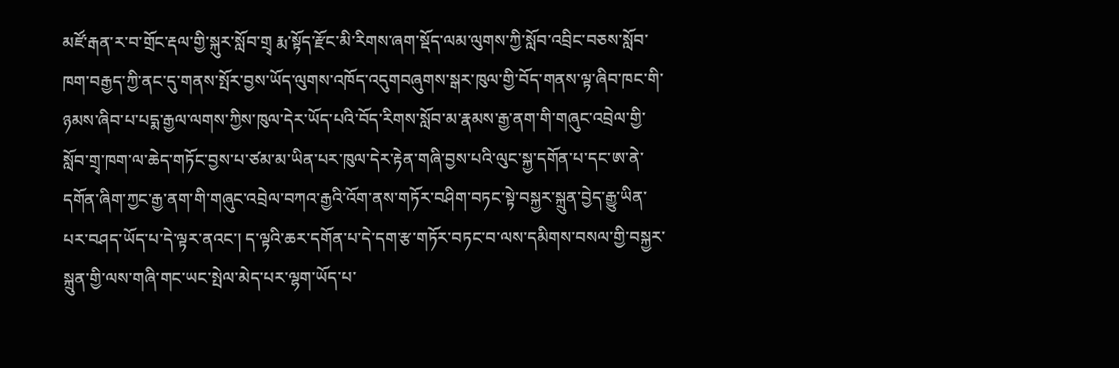མཛོ་རྒན་ར་བ་གྲོང་རྡལ་གྱི་སྐུར་སློབ་གྲྭ རྨ་སྟོད་རྫོང་མི་རིགས་ཞག་སྡོད་ལམ་ལུགས་ཀྱི་སློབ་འབྲིང་བཅས་སློབ་ཁག་བརྒྱད་ཀྱི་ནང་དུ་གནས་སྤོར་བྱས་ཡོད་ལུགས་འཁོད་འདུགབཞུགས་སྒར་ཁུལ་གྱི་བོད་གནས་ལྟ་ཞིབ་ཁང་གི་ཉམས་ཞིབ་པ་པདྨ་རྒྱལ་ལགས་ཀྱིས་ཁུལ་དེར་ཡོད་པའི་བོད་རིགས་སློབ་མ་རྣམས་རྒྱ་ནག་གི་གཞུང་འབྲེལ་གྱི་སློབ་གྲྭ་ཁག་ལ་ཆེད་གཏོང་བྱས་པ་ཙམ་མ་ཡིན་པར་ཁུལ་དེར་རྟེན་གཞི་བྱས་པའི་ལུང་སྐྱ་དགོན་པ་དང་ཨ་ནེ་དགོན་ཞིག་ཀྱང་རྒྱ་ནག་གི་གཞུང་འབྲེལ་བཀའ་རྒྱའི་འོག་ནས་གཏོར་བཤིག་བཏང་སྟེ་བསྐྱར་སྐྲུན་བྱེད་རྒྱུ་ཡིན་པར་བཤད་ཡོད་པ་དེ་ལྟར་ནའང་། ད་ལྟའི་ཆར་དགོན་པ་དེ་དག་རྩ་གཏོར་བཏང་བ་ལས་དམིགས་བསལ་གྱི་བསྐྱར་སྐྲུན་གྱི་ལས་གཞི་གང་ཡང་སྤེལ་མེད་པར་ལྷག་ཡོད་པ་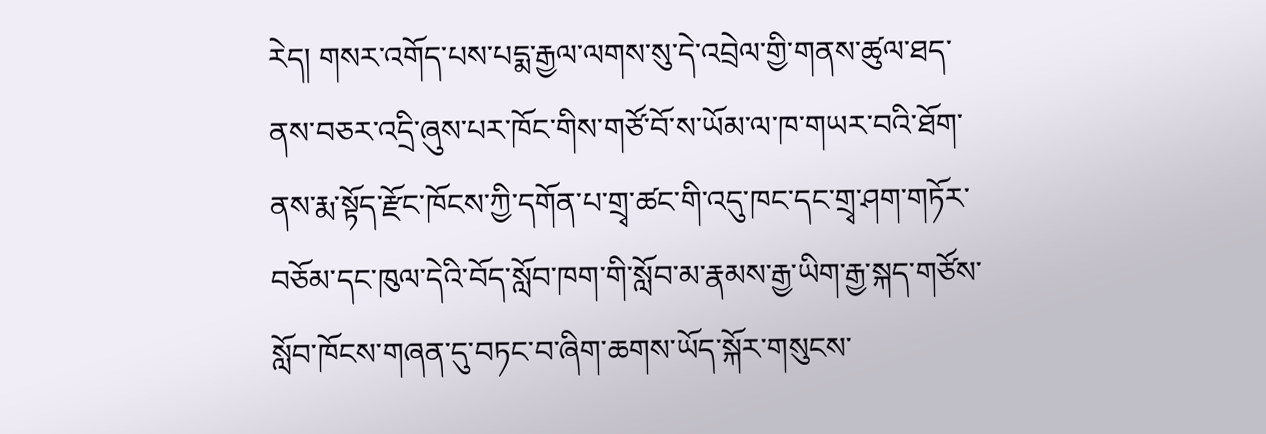རེད། གསར་འགོད་པས་པདྨ་རྒྱལ་ལགས་སུ་དེ་འབྲེལ་གྱི་གནས་ཚུལ་ཐད་ནས་བཅར་འདྲི་ཞུས་པར་ཁོང་གིས་གཙོ་བོ་ས་ཡོམ་ལ་ཁ་གཡར་བའི་ཐོག་ནས་རྨ་སྟོད་རྫོང་ཁོངས་ཀྱི་དགོན་པ་གྲྭ་ཚང་གི་འདུ་ཁང་དང་གྲྭ་ཤག་གཏོར་བཅོམ་དང་ཁུལ་དེའི་བོད་སློབ་ཁག་གི་སློབ་མ་རྣམས་རྒྱ་ཡིག་རྒྱ་སྐད་གཙོས་སློབ་ཁོངས་གཞན་དུ་བཏང་བ་ཞིག་ཆགས་ཡོད་སྐོར་གསུངས་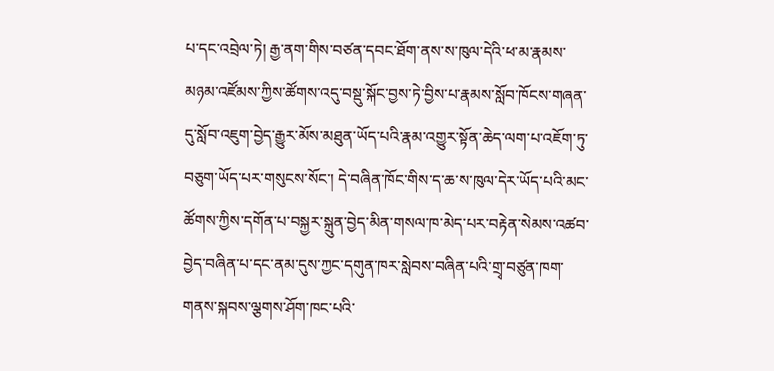པ་དང་འབྲེལ་ཏེ། རྒྱ་ནག་གིས་བཙན་དབང་ཐོག་ནས་ས་ཁུལ་དེའི་ཕ་མ་རྣམས་མཉམ་འཛོམས་ཀྱིས་ཚོགས་འདུ་བསྡུ་སྐོང་བྱས་ཏེ་བྱིས་པ་རྣམས་སློབ་ཁོངས་གཞན་དུ་སློབ་འཇུག་བྱེད་རྒྱུར་མོས་མཐུན་ཡོད་པའི་རྣམ་འགྱུར་སྟོན་ཆེད་ལག་པ་འཇོག་ཏུ་བཅུག་ཡོད་པར་གསུངས་སོང་། དེ་བཞིན་ཁོང་གིས་ད་ཆ་ས་ཁུལ་དེར་ཡོད་པའི་མང་ཚོགས་ཀྱིས་དགོན་པ་བསྐྱར་སྐྲུན་བྱེད་མིན་གསལ་ཁ་མེད་པར་བརྟེན་སེམས་འཚབ་བྱེད་བཞིན་པ་དང་ནམ་དུས་ཀྱང་དགུན་ཁར་སླེབས་བཞིན་པའི་གྲྭ་བཙུན་ཁག་གནས་སྐབས་ལྕགས་ཤོག་ཁང་པའི་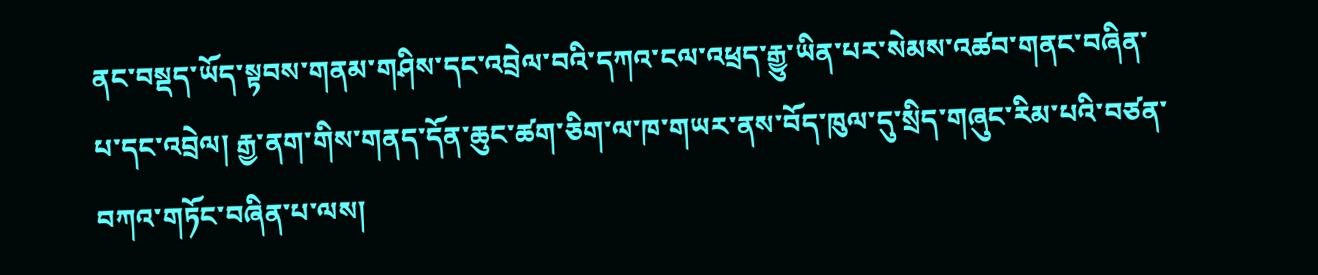ནང་བསྡད་ཡོད་སྟབས་གནམ་གཤིས་དང་འབྲེལ་བའི་དཀའ་ངལ་འཕྲད་རྒྱུ་ཡིན་པར་སེམས་འཚབ་གནང་བཞིན་པ་དང་འབྲེལ། རྒྱ་ནག་གིས་གནད་དོན་ཆུང་ཚག་ཅིག་ལ་ཁ་གཡར་ནས་བོད་ཁུལ་དུ་སྲིད་གཞུང་རིམ་པའི་བཙན་བཀའ་གཏོང་བཞིན་པ་ལས།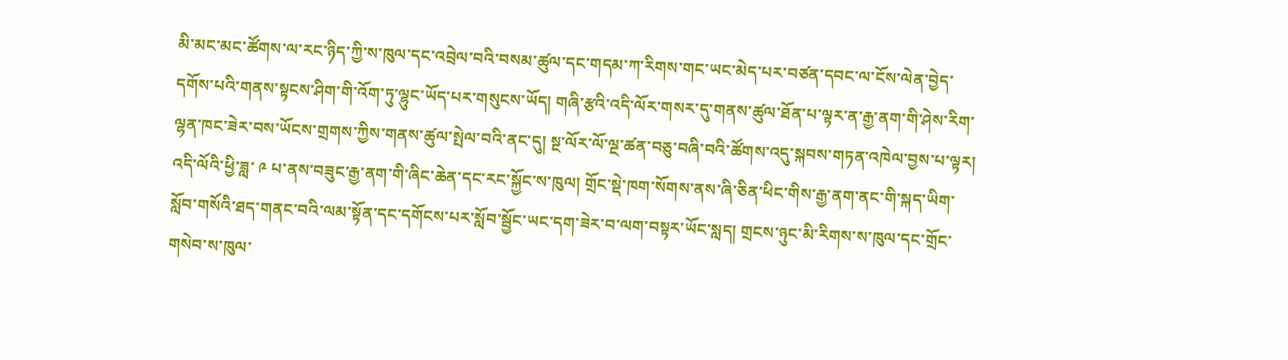མི་མང་མང་ཚོགས་ལ་རང་ཉིད་ཀྱི་ས་ཁུལ་དང་འབྲེལ་བའི་བསམ་ཚུལ་དང་གདམ་ཀ་རིགས་གང་ཡང་མེད་པར་བཙན་དབང་ལ་ངོས་ལེན་བྱེད་དགོས་པའི་གནས་སྟངས་ཤིག་གི་འོག་ཏུ་ལྷུང་ཡོད་པར་གསུངས་ཡོད། གཞི་རྩའི་འདི་ལོར་གསར་དུ་གནས་ཚུལ་ཐོན་པ་ལྟར་ན་རྒྱ་ནག་གི་ཤེས་རིག་ལྷན་ཁང་ཟེར་བས་ཡོངས་གྲགས་ཀྱིས་གནས་ཚུལ་སྤེལ་བའི་ནང་དུ། སྔ་ལོར་ལོ་ལྔ་ཚན་བཅུ་བཞི་བའི་ཚོགས་འདུ་སྐབས་གཏན་འཁེལ་བྱས་པ་ལྟར། འདི་ལོའི་ཕྱི་ཟླ་ ༩ པ་ནས་བཟུང་རྒྱ་ནག་གི་ཞིང་ཆེན་དང་རང་སྐྱོང་ས་ཁུལ། གྲོང་སྡེ་ཁག་སོགས་ནས་ཞི་ཅིན་ཕིང་གིས་རྒྱ་ནག་ནང་གི་སྐད་ཡིག་སློབ་གསོའི་ཐད་གནང་བའི་ལམ་སྟོན་དང་དགོངས་པར་སློབ་སྦྱོང་ཡང་དག་ཟེར་བ་ལག་བསྟར་ཡོང་སླད། གྲངས་ཉུང་མི་རིགས་ས་ཁུལ་དང་གྲོང་གསེབ་ས་ཁུལ་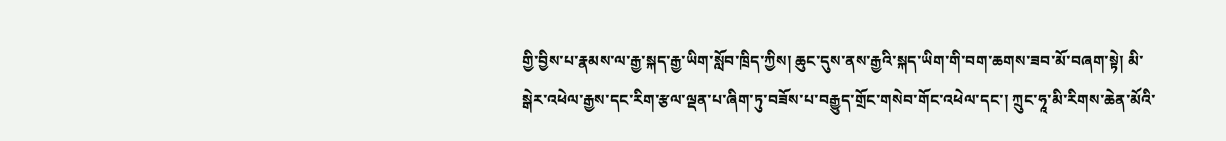གྱི་བྱིས་པ་རྣམས་ལ་རྒྱ་སྐད་རྒྱ་ཡིག་སློབ་ཁྲིད་ཀྱིས། ཆུང་དུས་ནས་རྒྱའི་སྐད་ཡིག་གི་བག་ཆགས་ཟབ་མོ་བཞག་སྟེ། མི་སྒེར་འཕེལ་རྒྱས་དང་རིག་རྩལ་ལྡན་པ་ཞིག་ཏུ་བཟོས་པ་བརྒྱུད་གྲོང་གསེབ་གོང་འཕེལ་དང་། ཀྲུང་ཧཱ་མི་རིགས་ཆེན་མོའི་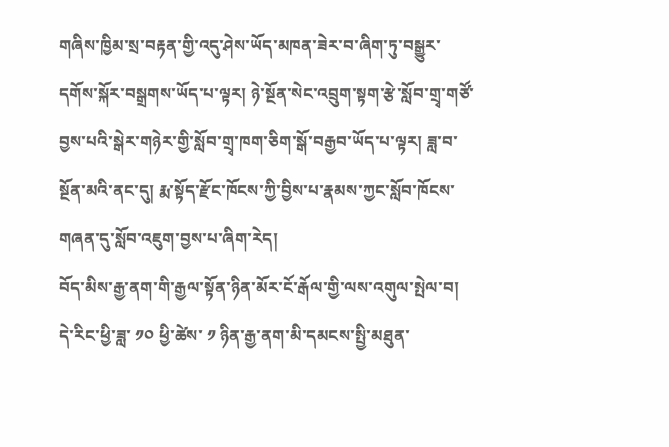གཞིས་ཁྱིམ་སྲ་བརྟན་གྱི་འདུ་ཤེས་ཡོད་མཁན་ཟེར་བ་ཞིག་ཏུ་བསྒྱུར་དགོས་སྐོར་བསྒྲགས་ཡོད་པ་ལྟར། ཉེ་སྔོན་སེང་འབྲུག་སྟག་རྩེ་སློབ་གྲྭ་གཙོ་བྱས་པའི་སྒེར་གཉེར་གྱི་སློབ་གྲྭ་ཁག་ཅིག་སྒོ་བརྒྱབ་ཡོད་པ་ལྟར། ཟླ་བ་སྔོན་མའི་ནང་དུ། རྨ་སྟོད་རྫོང་ཁོངས་ཀྱི་བྱིས་པ་རྣམས་ཀྱང་སློབ་ཁོངས་གཞན་དུ་སློབ་འཇུག་བྱས་པ་ཞིག་རེད།
བོད་མིས་རྒྱ་ནག་གི་རྒྱལ་སྟོན་ཉིན་མོར་ངོ་རྒོལ་གྱི་ལས་འགུལ་སྤེལ་བ།
དེ་རིང་ཕྱི་ཟླ་ ༡༠ ཕྱི་ཚེས་ ༡ ཉིན་རྒྱ་ནག་མི་དམངས་སྤྱི་མཐུན་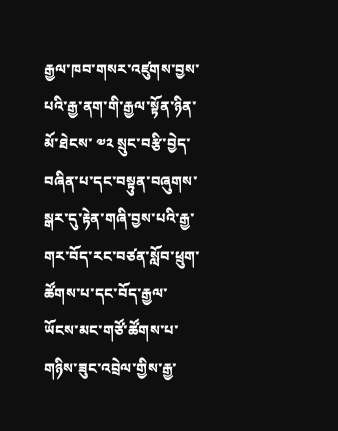རྒྱལ་ཁབ་གསར་འཛུགས་བྱས་པའི་རྒྱ་ནག་གི་རྒྱལ་སྟོན་ཉིན་མོ་ཐེངས་ ༧༢ སྲུང་བརྩི་བྱེད་བཞིན་པ་དང་བསྟུན་བཞུགས་སྒར་དུ་རྟེན་གཞི་བྱས་པའི་རྒྱ་གར་བོད་རང་བཙན་སློབ་ཕྲུག་ཚོགས་པ་དང་བོད་རྒྱལ་ཡོངས་མང་གཙོ་ཚོགས་པ་གཉིས་ཟུང་འབྲེལ་གྱིས་རྒྱ་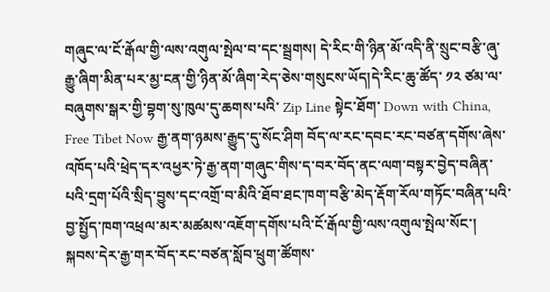གཞུང་ལ་ངོ་རྒོལ་གྱི་ལས་འགུལ་སྤེལ་བ་དང་སྦྲགས། དེ་རིང་གི་ཉིན་མོ་འདི་ནི་སྲུང་བརྩི་ཞུ་རྒྱུ་ཞིག་མིན་པར་མྱ་ངན་གྱི་ཉིན་མོ་ཞིག་རེད་ཅེས་གསུངས་ཡོད།དེ་རིང་ཆུ་ཚོད་ ༡༢ ཙམ་ལ་བཞུགས་སྒར་གྱི་བྷག་སུ་ཁུལ་དུ་ཆགས་པའི་ Zip Line སྟེང་ཐོག་ Down with China, Free Tibet Now རྒྱ་ནག་ཉམས་རྒྱུད་དུ་སོང་ཤིག བོད་ལ་རང་དབང་རང་བཙན་དགོས་ཞེས་འཁོད་པའི་ཕྲེད་དར་འཕྱར་ཏེ་རྒྱ་ནག་གཞུང་གིས་ད་བར་བོད་ནང་ལག་བསྟར་བྱེད་བཞིན་པའི་དྲག་པོའི་སྲིད་བྱུས་དང་འགྲོ་བ་མིའི་ཐོབ་ཐང་ཁག་བརྩི་མེད་རྡོག་རོལ་གཏོང་བཞིན་པའི་བྱ་སྤྱོད་ཁག་འཕྲལ་མར་མཚམས་འཇོག་དགོས་པའི་ངོ་རྒོལ་གྱི་ལས་འགུལ་སྤེལ་སོང་། སྐབས་དེར་རྒྱ་གར་བོད་རང་བཙན་སློབ་ཕྲུག་ཚོགས་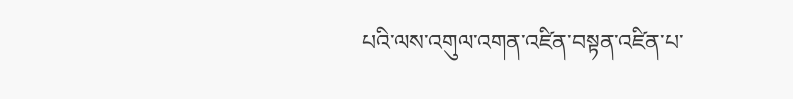པའི་ལས་འགུལ་འགན་འཛིན་བསྟན་འཛིན་པ་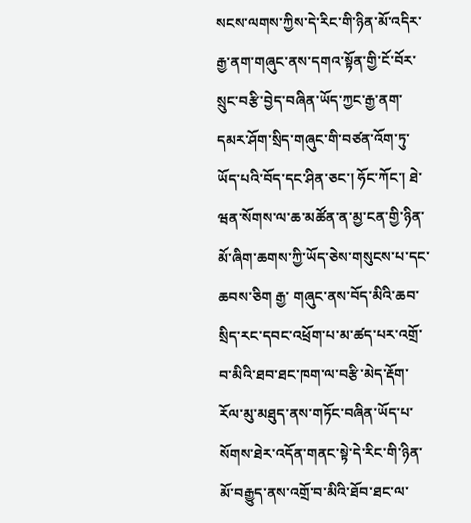སངས་ལགས་ཀྱིས་དེ་རིང་གི་ཉིན་མོ་འདིར་རྒྱ་ནག་གཞུང་ནས་དགའ་སྟོན་གྱི་ངོ་བོར་སྲུང་བརྩི་བྱེད་བཞིན་ཡོད་ཀྱང་རྒྱ་ནག་དམར་ཤོག་སྲིད་གཞུང་གི་བཙན་འོག་ཏུ་ཡོད་པའི་བོད་དང་ཤིན་ཅང་། ཧོང་ཀོང་། ཐེ་ཝན་སོགས་ལ་ཆ་མཚོན་ན་མྱ་ངན་གྱི་ཉིན་མོ་ཞིག་ཆགས་ཀྱི་ཡོད་ཅེས་གསུངས་པ་དང་ཆབས་ཅིག རྒྱ་ གཞུང་ནས་བོད་མིའི་ཆབ་སྲིད་རང་དབང་འཕྲོག་པ་མ་ཚད་པར་འགྲོ་བ་མིའི་ཐབ་ཐང་ཁག་ལ་བརྩི་མེད་རྡོག་རོལ་མུ་མཐུད་ནས་གཏོང་བཞིན་ཡོད་པ་སོགས་ཐེར་འདོན་གནང་སྟེ་དེ་རིང་གི་ཉིན་མོ་བརྒྱུད་ནས་འགྲོ་བ་མིའི་ཐོབ་ཐང་ལ་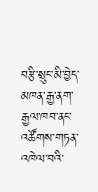བརྩི་སྲུང་མི་བྱེད་མཁན་རྒྱ་ནག་རྒྱལ་ཁབ་ནང་འཚོགས་གཏན་འཁེལ་བའི་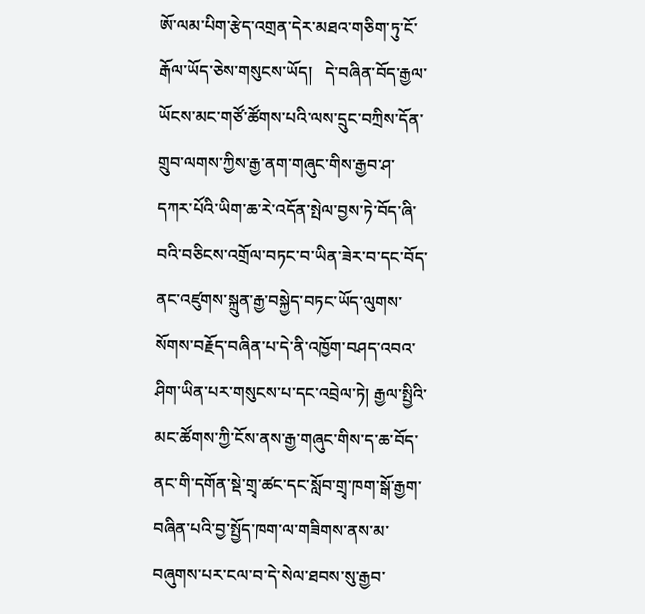ཨོ་ལམ་པིག་རྩེད་འགྲན་དེར་མཐའ་གཅིག་ཏུ་ངོ་རྒོལ་ཡོད་ཅེས་གསུངས་ཡོད།   དེ་བཞིན་བོད་རྒྱལ་ཡོངས་མང་གཙོ་ཚོགས་པའི་ལས་དྲུང་བཀྲིས་དོན་གྲུབ་ལགས་ཀྱིས་རྒྱ་ནག་གཞུང་གིས་རྒྱབ་ཤ་དཀར་པོའི་ཡིག་ཆ་རེ་འདོན་སྤེལ་བྱས་ཏེ་བོད་ཞི་བའི་བཅིངས་འགྲོལ་བཏང་བ་ཡིན་ཟེར་བ་དང་བོད་ནང་འཛུགས་སྐྲུན་རྒྱ་བསྐྱེད་བཏང་ཡོད་ལུགས་སོགས་བརྗོད་བཞིན་པ་དེ་ནི་འཁྱོག་བཤད་འབའ་ཤིག་ཡིན་པར་གསུངས་པ་དང་འབྲེལ་ཏེ། རྒྱལ་སྤྱིའི་མང་ཚོགས་ཀྱི་ངོས་ནས་རྒྱ་གཞུང་གིས་ད་ཆ་བོད་ནང་གི་དགོན་སྡེ་གྲྭ་ཚང་དང་སློབ་གྲྭ་ཁག་སྒོ་རྒྱག་བཞིན་པའི་བྱ་སྤྱོད་ཁག་ལ་གཟིགས་ནས་མ་བཞུགས་པར་ངལ་བ་དེ་སེལ་ཐབས་སུ་རྒྱབ་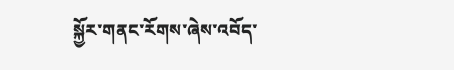སྐྱོར་གནང་རོགས་ཞེས་འབོད་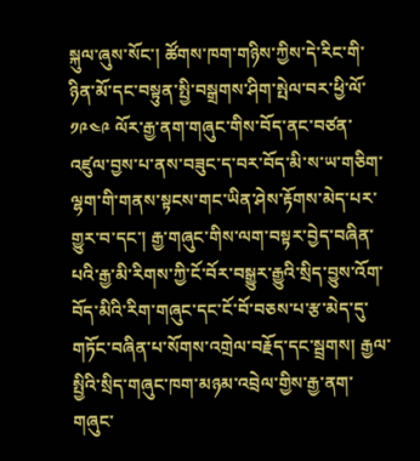སྐུལ་ཞུས་སོང་། ཚོགས་ཁག་གཉིས་ཀྱིས་དེ་རིང་གི་ཉིན་མོ་དང་བསྟུན་སྤྱི་བསྒྲགས་ཤིག་སྤེལ་བར་ཕྱི་ལོ་ ༡༩༤༩ ལོར་རྒྱ་ནག་གཞུང་གིས་བོད་ནང་བཙན་འཛུལ་བྱས་པ་ནས་བཟུང་ད་བར་བོད་མི་ས་ཡ་གཅིག་ལྷག་གི་གནས་སྟངས་གང་ཡིན་ཤེས་རྟོགས་མེད་པར་གྱུར་བ་དང་། རྒྱ་གཞུང་གིས་ལག་བསྟར་བྱེད་བཞིན་པའི་རྒྱ་མི་རིགས་ཀྱི་ངོ་བོར་བསྒྱུར་རྒྱུའི་སྲིད་བྱུས་འོག་བོད་མིའི་རིག་གཞུང་དང་ངོ་བོ་བཅས་པ་རྩ་མེད་དུ་གཏོང་བཞིན་པ་སོགས་འགྲེལ་བརྗོད་དང་སྦྲགས། རྒྱལ་སྤྱིའི་སྲིད་གཞུང་ཁག་མཉམ་འབྲེལ་གྱིས་རྒྱ་ནག་གཞུང་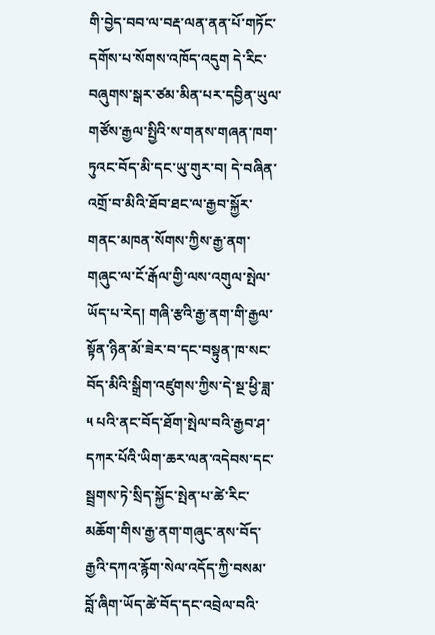གི་བྱེད་བབ་ལ་བརྡ་ལན་ནན་པོ་གཏོང་དགོས་པ་སོགས་འཁོད་འདུག དེ་རིང་བཞུགས་སྒར་ཙམ་མིན་པར་དབྱིན་ཡུལ་གཙོས་རྒྱལ་སྤྱིའི་ས་གནས་གཞན་ཁག་ཏུའང་བོད་མི་དང་ཡུ་གུར་བ། དེ་བཞིན་འགྲོ་བ་མིའི་ཐོབ་ཐང་ལ་རྒྱབ་སྐྱོར་གནང་མཁན་སོགས་ཀྱིས་རྒྱ་ནག་གཞུང་ལ་ངོ་རྒོལ་གྱི་ལས་འགུལ་སྤེལ་ཡོད་པ་རེད། གཞི་རྩའི་རྒྱ་ནག་གི་རྒྱལ་སྟོན་ཉིན་མོ་ཟེར་བ་དང་བསྟུན་ཁ་སང་བོད་མིའི་སྒྲིག་འཛུགས་ཀྱིས་དེ་སྔ་ཕྱི་ཟླ་ ༥ པའི་ནང་བོད་ཐོག་སྤེལ་བའི་རྒྱབ་ཤ་དཀར་པོའི་ཡིག་ཆར་ལན་འདེབས་དང་སྦྲགས་ཏེ་སྲིད་སྐྱོང་སྤེན་པ་ཚེ་རིང་མཆོག་གིས་རྒྱ་ནག་གཞུང་ནས་བོད་རྒྱའི་དཀའ་རྙོག་སེལ་འདོད་ཀྱི་བསམ་བློ་ཞིག་ཡོད་ཚེ་བོད་དང་འབྲེལ་བའི་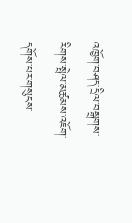འཁྱོག་བཤད་དྲིལ་བསྒྲགས་རིགས་སྤེལ་མཚམས་འཇོག་དགོས་པར་གསུངས་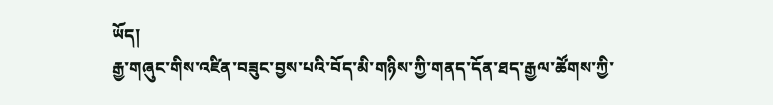ཡོད།
རྒྱ་གཞུང་གིས་འཛིན་བཟུང་བྱས་པའི་བོད་མི་གཉིས་ཀྱི་གནད་དོན་ཐད་རྒྱལ་ཚོགས་ཀྱི་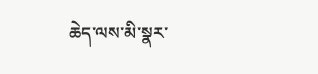ཆེད་ལས་མི་སྣར་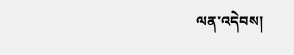ལན་འདེབས།